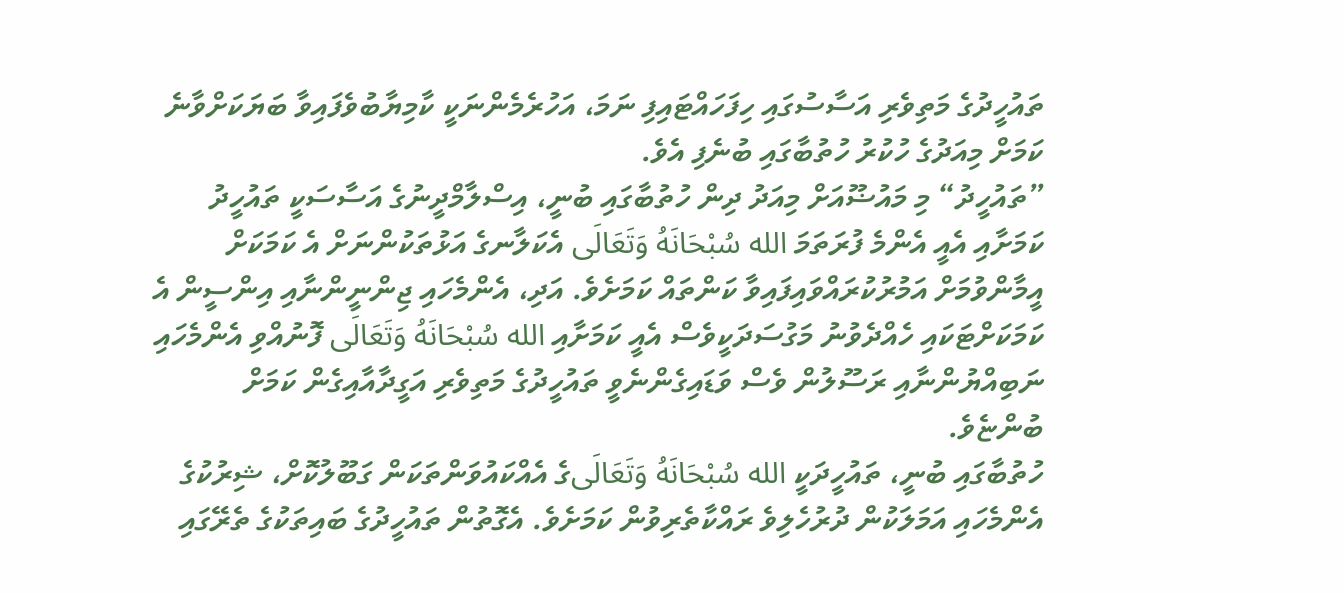ތައުހީދުގެ މަތިވެރި އަސާސުގައި ހިފަހައްޓައިފި ނަމަ، އަހުރެމެންނަކީ ކާމިޔާބުވެފައިވާ ބަޔަކަށްވާނެ ކަމަށް މިއަދުގެ ހުކުރު ހުތުބާގައި ބުނެފި އެވެ.
”ތައުހީދު“ މި މައުޟޫއަށް މިއަދު ދިން ހުތުބާގައި ބުނީ، އިސްލާމްދީނުގެ އަސާސަކީ ތައުހީދު ކަމަށާއި އެއީ އެންމެ ފުރަތަމަ الله سُبْحَانَهُ وَتَعَالَى އެކަލާނގެ އަޅުތަކުންނަށް އެ ކަމަކަށް އީމާންވުމަށް އަމުރުކުރައްވައިފައިވާ ކަންތައް ކަމަށެވެ. އަދި، އެންމެހައި ޖިންނީންނާއި އިންސީން އެ ކަމަކަށްޓަކައި ހެއްދެވުނު މަގުސަދަކީވެސް އެއީ ކަމަށާއި الله سُبْحَانَهُ وَتَعَالَى ފޮނުއްވި އެންމެހައި ނަބިއްޔުންނާއި ރަސޫލުން ވެސް ވަޑައިގެންނެވީ ތައުހީދުގެ މަތިވެރި އަގީދާއާއިގެން ކަމަށް ބުންޏެވެ.
ހުތުބާގައި ބުނީ، ތައުހީދަކީ الله سُبْحَانَهُ وَتَعَالَىގެ އެއްކައުވަންތަކަން ގަބޫލުކޮށް، ޝިރުކުގެ އެންމެހައި އަމަލަކުން ދުރުހެލިވެ ރައްކާތެރިވުން ކަމަށެވެ. އެގޮތުން ތައުހީދުގެ ބައިތަކުގެ ތެރޭގައި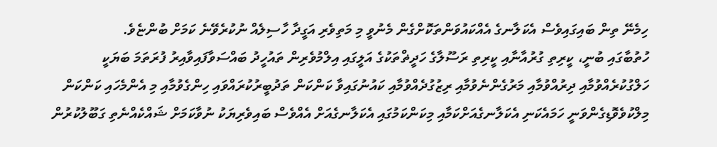ހިމެނޭ ތިން ބައިގައިވެސް އެކަލާނގެ އެއްކައުވަންތަކޮށްގެން މެނުވީ މި މަތިވެރި އަގީދާ ހާސިލެއް ނުކުރެވޭނެ ކަމަށް ބުންޏެވެ.
ހުތުބާގައި ބުނީ، ކީރިތި ގުރުއާނާއި ކީރިތި ރަސޫލާގެ ހަދީޡްތަކުގެ އަލީގައި އިލްމުވެރިން ތައުހީދު ބައްސަވާފައިވާއިރު ފުރަތަމަ ބަޔަކީ ހަލްގުކުރެއްވުމާއި ދިރުއްވުމާއި މަރުގެންނެވުމާއި ރިޒުގުދެއްވުމާއި ކައުނުގައިވާ ކަންކަން ތަދުބީރުކުރައްވައި ހިންގެވުމާއި މި އެންމެހައި ކަންކަން މިލްކުވެވޮޑިގެންވަނީ ހަމައެކަނި އެކަލާނގެއަށްކަމާއި މިކަންކަމުގައި އެކަލާނގެއަށް އެއްވެސް ބައިވެރިޔަކު ނުވާކަމަށް ޝައްކެއްނެތި ގަބޫލުކުރުން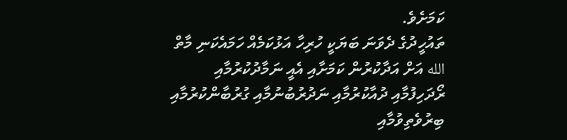ކަމަށެވެ.
ތައުހީދުގެ ދެވަނަ ބަޔަކީ ހުރިހާ އަޅުކަމެއް ހަމައެކަނި މާތް الله އަށް އަދާކުރުން ކަމަށާއި އެއީ ނަމާދުކުރުމާއި ރޯދަހިފުމާއި ދުއާކުރުމާއި ނަދުރުބުނުމާއި ގުރުބާންކުރުމާއި ބިރުވެތިވުމާއި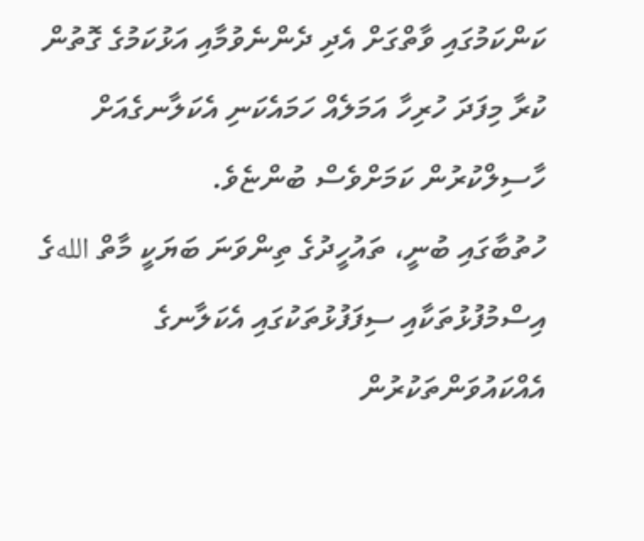ކަންކަމުގައި ވާތްގަށް އެދި ދެންނެވުމާއި އަޅުކަމުގެ ގޮތުން ކުރާ މިފަދަ ހުރިހާ އަމަލެއް ހަމައެކަނި އެކަލާނގެއަށް ހާސިލްކުރުން ކަމަށްވެސް ބުންޏެވެ.
ހުތުބާގައި ބުނީ، ތައުހީދުގެ ތިންވަނަ ބަޔަކީ މާތް اللهގެ އިސްމުފުޅުތަކާއި ސިފަފުޅުތަކުގައި އެކަލާނގެ އެއްކައުވަންތަކުރުން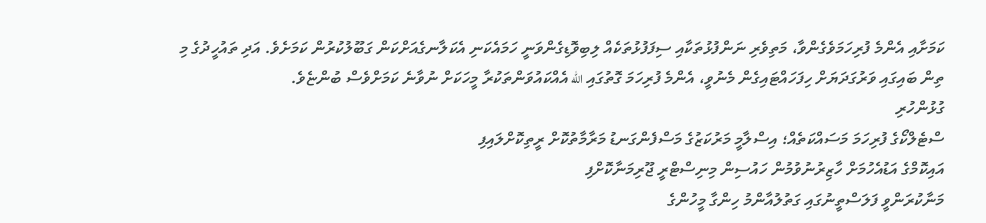ކަމަށާއި އެންމެ ފުރިހަމަވެގެންވާ، މަތިވެރި ނަންފުޅުތަކާއި ސިފަފުޅުތަކެއް ލިބިވޮޑިގެންވަނީ ހަމައެކަނި އެކަލާނގެއަށްކަން ގަބޫލުކުރުން ކަމަށެވެ. އަދި ތައުހީދުގެ މި ތިން ބައިގައި ވަރުގަދަޔަށް ހިފަހައްޓައިގެން މެނުވީ، އެންމެ ފުރިހަމަ ގޮތުގައި الله އެއްކައުވަންތަކުރާ މީހަކަށް ނުވާނެ ކަމަށްވެސް ބުންޏެވެ.
ގުޅުންހުރި
ސްޓެލްކޯގެ ފުރިހަމަ މަސައްކަތެއް؛ އިސްލާމީ މަރުކަޒުގެ މަސްފެންގަނޑު މަރާމާތުކޮށް ރީތިކޮށްލައިފި
އައިކޮމްގެ އަޑުއެހުމަށް ހާޒިރުނުވުމުން ހައުސިން މިނިސްޓްރީ ޖޫރިމަނާކޮށްފި
މަނާކުރަންވީ ފަލަސްތީނުގައި ގަތުލުއާންމު ހިންގާ މީހުންގެ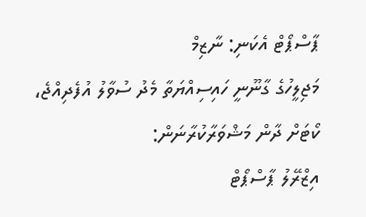ޕާސްޕޯޓް އެކަނި: ނާޒިމް
މަޖިލީހުގެ ގާނޫނީ ހައިސިއްޔަތާ މެދު ސުވާލު އުފެދިއްޖެ، ކޯޓަށް ދާން މަޝްވަރާކުރާނަން:
އިޒްރޭލު ޕާސްޕޯޓް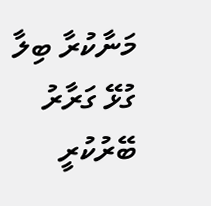މަނާކުރާ ބިލާ ގުޅޭ ގަރާރު ބޭރުކުރީ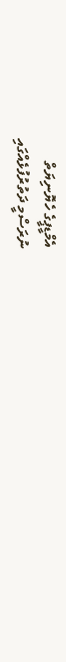އެމްޑީޕީގެ ހެޔޮނިޔަތް
ނުރަސްމީ ދަތުރުފުޅެއްގައި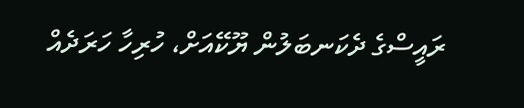ރައީސްގެ ދެކަނބަލުން ޔޫކޭއަށް، ހުރިހާ ހަރަދެއް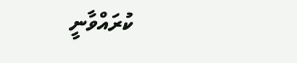ކުރައްވާނީ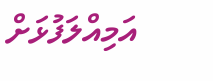އަމިއްލަފުޅަށް